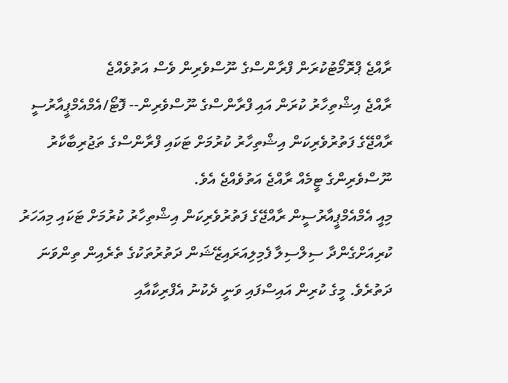ރާއްޖެ ޕްރޮމޯޓުކުރަން ފްރާންސްގެ ނޫސްވެރިން ވެސް އަތުވެއްޖެ
ރާއްޖެ އިޝްތިހާރު ކުރަން އައި ފްރާންސްގެ ނޫސްވެރިން-- ފޮޓޯ/އެމްއެމްޕީއާރުސީ
ރާއްޖޭގެ ފަތުރުވެރިކަން އިޝްތިހާރު ކުރުމަށް ޓަކައި ފްރާންސްގެ ތަޖުރިބާކާރު ނޫސްވެރިންގެ ޓީމެއް ރާއްޖެ އަތުވެއްޖެ އެވެ.
މިއީ އެމްއެމްޕީއާރުސީން ރާއްޖޭގެ ފަތުރުވެރިކަން އިޝްތިހާރު ކުރުމަށް ޓަކައި މިއަހަރު ކުރިއަށްގެންދާ ސިލްސިލާ ފެމިލިއަރައިޒޭޝަން ދަތުރުތަކުގެ ތެރެއިން ތިންވަނަ ދަތުރެވެ. މީގެ ކުރިން އައިސްފައި ވަނީ ދެކުނު އެފްރިކާއާއި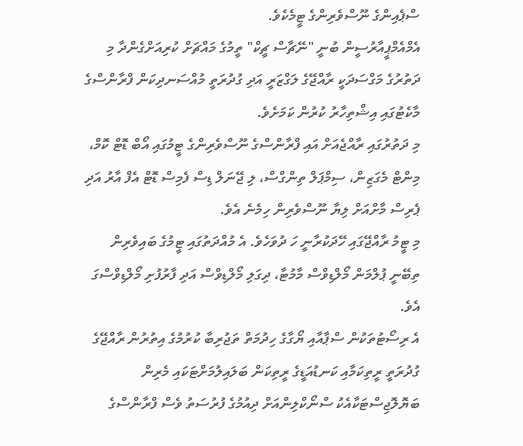ސްޕެއިންގެ ނޫސްވެރިންގެ ޓީމެކެވެ.
އެމްއެމްޕީއާރުސީން ބުނީ "ނޭޗާސް ޗީކް" ތީމުގެ މައްޗަށް ކުރިއަށްގެންދާ މި ދަތުރުގެ މަގްސަދަކީ ރާއްޖޭގެ ލަގްޒަރީ އަދި ގުދުރަތީ މުއްސަނދިކަން ފްރާންސްގެ މާކެޓުގައި އިޝްތިހާރު ކުރުން ކަމަށެވެ.
މި ދަތުރުގައި ރާއްޖެއަށް އައި ފްރާންސްގެ ނޫސްވެރިންގެ ޓީމުގައި އޯބް ޑޮޓް ކޮމް، މިންޓް މެގަޒިން، ސިމްޕަލް ތިންގްސް، ލި ޖޭނަލް ޑިސް ފެމިސް ޑޮޓް އެފް އާރު އަދި ޕެރިސް މާށްއަށް ލިޔާ ނޫސްވެރިން ހިމެނެ އެވެ.
މި ޓީމު ރާއްޖޭގައި ހޭދަކުރާނީ ހަ ދުވަހެވެ. އެ މުއްދަތުގައި ޓީމުގެ ބައިވެރިން ތިބޭނީ ޕުލްމަން މޯލްޑިވްސް މާމުޓާ، ދިގަލި މޯލްޑިވްސް އަދި ފާރުފުށި މޯލްޑިވްސްގަ އެވެ.
އެ ރިސޯޓުތަކުން ސްޕާއާއި ޔޯގާގެ ހިދުމަތް ތަޖުރިބާ ކުރުމުގެ އިތުރުން ރާއްޖޭގެ ގުދުރަތީ ރީތިކަމާއި ކަނޑުއަޑީގެ ރީތިކަން ބަލައިލުމަށްޓަކައި މެރިން ބަޔޮލޮޖިސްޓަކާއެކު ސްނޯކްލިންއަށް ދިއުމުގެ ފުރުސަތު ވެސް ފްރާންސްގެ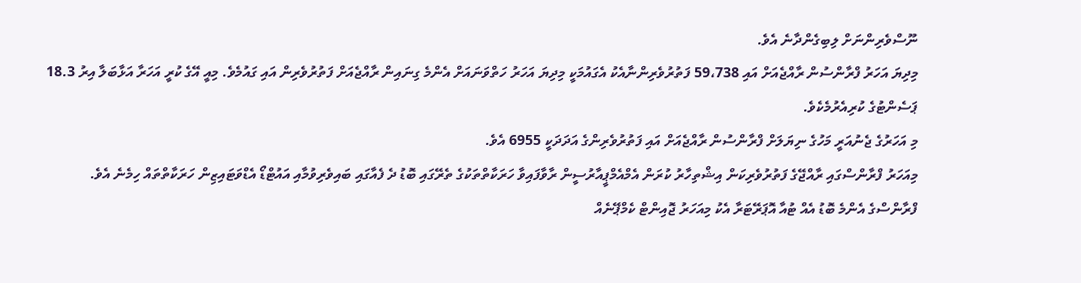ނޫސްވެރިންނަށް ލިބިގެންދާނެ އެވެ.
މިދިޔަ އަހަރު ފްރާންސުން ރާއްޖެއަށް އައި 59،738 ފަތުރުވެރިންނާއެކު އެގައުމަކީ މިދިޔަ އަހަރު ހަތްވަނައަށް އެންމެ ގިނައިން ރާއްޖެއަށް ފަތުރުވެރިން އައި ގައުމެވެ. މިއީ އޭގެ ކުރީ އަހަރާ އަޅާބަލާ އިރު 18.3 ޕަސެންޓުގެ ކުރިއެރުމެކެވެ.
މި އަހަރުގެ ޖެނުއަރީ މަހުގެ ނިޔަލަށް ފްރާންސުން ރާއްޖެއަށް އައި ފަތުރުވެރިންގެ އަދަދަކީ 6955 އެވެ.
މިއަހަރު ފްރާންސްގައި ރާއްޖޭގެ ފަތުރުވެރިކަން އިޝްތިހާރު ކުރަން އެމްއެމްޕީއާރުސީން ރާވާފައިވާ ހަރަކާތްތަކުގެ ތެރޭގައި ބޮޑު ދެ ފެއާގައި ބައިވެރިވުމާއި އައުޓްޑޯ އެޑްވަޓައިޒިން ހަރަކާތްތައް ހިމެނެ އެވެ.
ފްރާންސްގެ އެންމެ ބޮޑު އެއް ޓުއާ އޮޕަރޭޓަރާ އެކު މިއަހަރު ޖޮއިންޓް ކެމްޕޭނެއް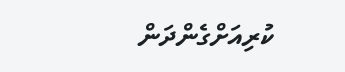ކުރިއަށްގެންދަން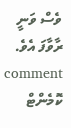ވެސް ވަނީ ރާވާފަ އެވެ.
comment ކޮމެންޓް